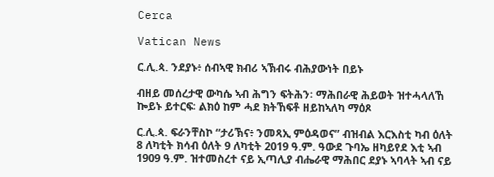Cerca

Vatican News

ር.ሊ.ጳ. ንደያኑ፥ ሰብኣዊ ክብሪ ኣኽብሩ ብሕያውነት በይኑ

ብዘይ መሰረታዊ ውካሴ ኣብ ሕግን ፍትሕን፡ ማሕበራዊ ሕይወት ዝተሓላለኸ ኰይኑ ይተርፍ፡ ልክዕ ከም ሓደ ክትኸፍቶ ዘይከኣለካ ማዕጾ

ር.ሊ.ጳ. ፍራንቸስኮ “ታሪኽና፥ ንመጻኢ ምዕዳወና” ብዝብል እርእስቲ ካብ ዕለት 8 ለካቲት ክሳብ ዕለት 9 ለካቲት 2019 ዓ.ም. ዓውደ ጉባኤ ዘካይየደ እቲ ኣብ 1909 ዓ.ም. ዝተመስረተ ናይ ኢጣሊያ ብሔራዊ ማሕበር ደያኑ ኣባላት ኣብ ናይ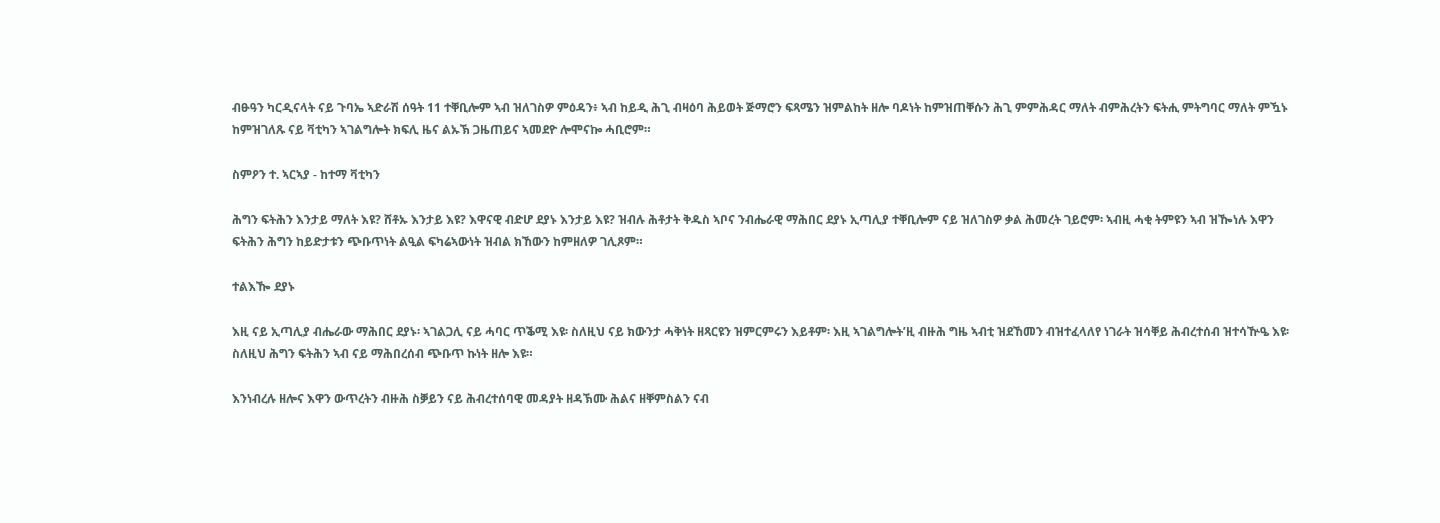ብፁዓን ካርዲናላት ናይ ጉባኤ ኣድራሽ ሰዓት 11 ተቐቢሎም ኣብ ዝለገስዎ ምዕዳን፥ ኣብ ከይዲ ሕጊ ብዛዕባ ሕይወት ጅማሮን ፍጻሜን ዝምልከት ዘሎ ባዶነት ከምዝጠቐሱን ሕጊ ምምሕዳር ማለት ብምሕረትን ፍትሒ ምትግባር ማለት ምዃኑ ከምዝገለጹ ናይ ቫቲካን ኣገልግሎት ክፍሊ ዜና ልኡኽ ጋዜጠይና ኣመደዮ ሎሞናኰ ሓቢሮም።

ስምዖን ተ. ኣርኣያ - ከተማ ቫቲካን

ሕግን ፍትሕን እንታይ ማለት እዩ? ሸቶኡ እንታይ እዩ? እዋናዊ ብድሆ ደያኑ እንታይ እዩ? ዝብሉ ሕቶታት ቅዱስ ኣቦና ንብሔራዊ ማሕበር ደያኑ ኢጣሊያ ተቐቢሎም ናይ ዝለገስዎ ቃል ሕመረት ገይሮም፡ ኣብዚ ሓቂ ትምዩን ኣብ ዝዀነሉ እዋን ፍትሕን ሕግን ከይድታቱን ጭቡጥነት ልዒል ፍካሬኣውነት ዝብል ክኸውን ከምዘለዎ ገሊጾም።

ተልእዀ ደያኑ

እዚ ናይ ኢጣሊያ ብሔራው ማሕበር ደያኑ፡ ኣገልጋሊ ናይ ሓባር ጥቕሚ እዩ፡ ስለዚህ ናይ ክውንታ ሓቅነት ዘጻርዩን ዝምርምሩን እይቶም፡ እዚ ኣገልግሎት’ዚ ብዙሕ ግዜ ኣብቲ ዝደኸመን ብዝተፈላለየ ነገራት ዝሳቐይ ሕብረተሰብ ዝተሳዅዔ እዩ፡ ስለዚህ ሕግን ፍትሕን ኣብ ናይ ማሕበረሰብ ጭቡጥ ኩነት ዘሎ እዩ።

እንነብረሉ ዘሎና እዋን ውጥረትን ብዙሕ ስቓይን ናይ ሕብረተሰባዊ መዳያት ዘዳኽሙ ሕልና ዘቐምስልን ናብ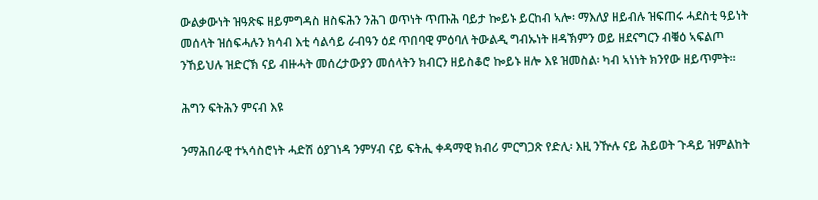ውልቃውነት ዝዓጽፍ ዘይምግዳስ ዘስፍሕን ንሕገ ወጥነት ጥጡሕ ባይታ ኰይኑ ይርከብ ኣሎ፡ ማእለያ ዘይብሉ ዝፍጠሩ ሓደስቲ ዓይነት መሰላት ዝሰፍሓሉን ክሳብ እቲ ሳልሳይ ራብዓን ዕደ ጥበባዊ ምዕባለ ትውልዲ ግብኡነት ዘዳኽምን ወይ ዘደናግርን ብቑዕ ኣፍልጦ ንኸይህሉ ዝድርኽ ናይ ብዙሓት መሰረታውያን መሰላትን ክብርን ዘይስቆሮ ኰይኑ ዘሎ እዩ ዝመስል፡ ካብ ኣነነት ክንየው ዘይጥምት።

ሕግን ፍትሕን ምናብ እዩ

ንማሕበራዊ ተኣሳስሮነት ሓድሽ ዕያገነዳ ንምሃብ ናይ ፍትሒ ቀዳማዊ ክብሪ ምርግጋጽ የድሊ፡ እዚ ንዅሉ ናይ ሕይወት ጉዳይ ዝምልከት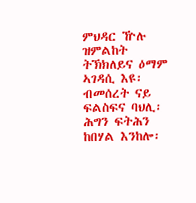ምህዳር ዅሉ ዝምልከት ትኽክለይና ዕማም ኣገዳሲ እዩ፡ ብመሰረት ናይ ፍልስፍና ባህሊ፡ ሕግን ፍትሕን ከበሃል እንከሎ፡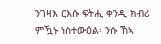ንገዛእ ርእሱ ፍትሒ ቀንዲ ክብሪ ምዃኑ ነስተውዕል፡ ንሱ ኸኣ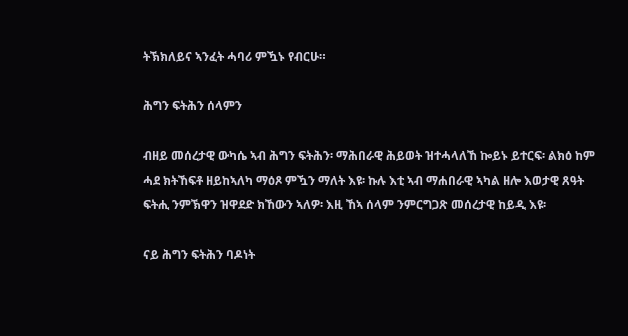ትኽክለይና ኣንፈት ሓባሪ ምዃኑ የብርሁ።

ሕግን ፍትሕን ሰላምን

ብዘይ መሰረታዊ ውካሴ ኣብ ሕግን ፍትሕን፡ ማሕበራዊ ሕይወት ዝተሓላለኸ ኰይኑ ይተርፍ፡ ልክዕ ከም ሓደ ክትኸፍቶ ዘይከኣለካ ማዕጾ ምዃን ማለት እዩ፡ ኩሉ እቲ ኣብ ማሐበራዊ ኣካል ዘሎ እወታዊ ጸዓት ፍትሒ ንምኽዋን ዝዋደድ ክኸውን ኣለዎ፡ እዚ ኸኣ ሰላም ንምርግጋጽ መሰረታዊ ከይዲ እዩ፡

ናይ ሕግን ፍትሕን ባዶነት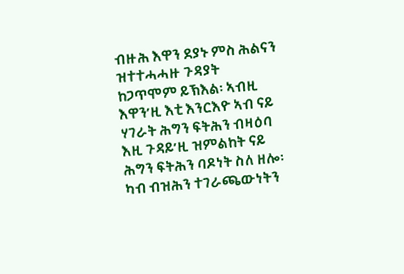ብዙሕ እዋን ደያኑ ምስ ሕልናን ዝተተሓሓዙ ጉዳያት ከጋጥሞም ይኽእል፡ ኣብዚ እዋን’ዚ እቲ እንርእዮ ኣብ ናይ ሃገራት ሕግን ፍትሕን ብዛዕባ እዚ ጉዳይ’ዚ ዝምልከት ናይ ሕግን ፍትሕን ባዶነት ስለ ዘሎ፡ ካብ ብዝሕን ተገራጫውነትን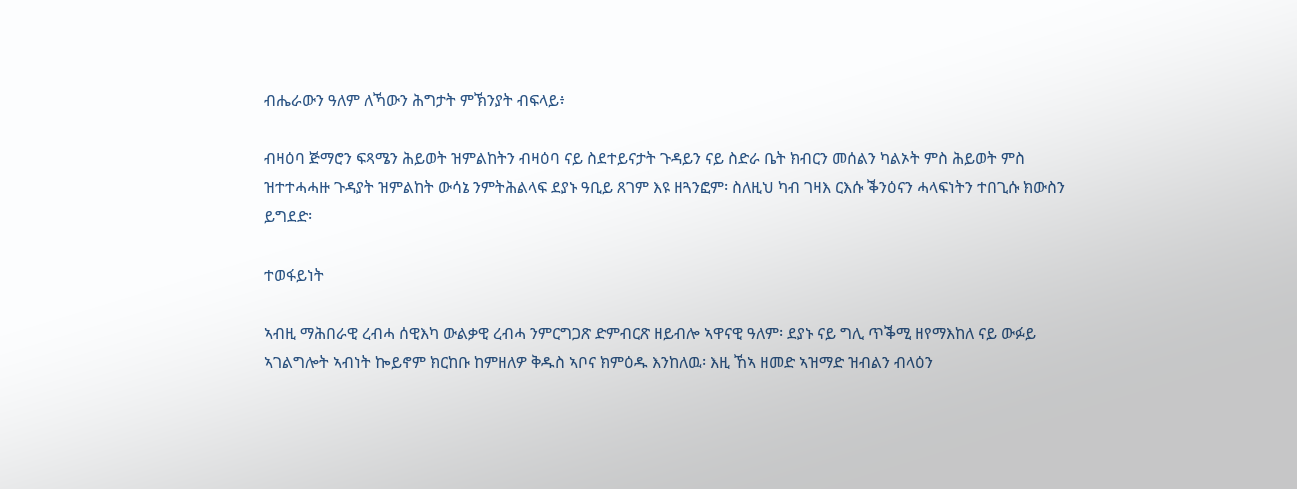ብሔራውን ዓለም ለኻውን ሕግታት ምኽንያት ብፍላይ፥

ብዛዕባ ጅማሮን ፍጻሜን ሕይወት ዝምልከትን ብዛዕባ ናይ ስደተይናታት ጉዳይን ናይ ስድራ ቤት ክብርን መሰልን ካልኦት ምስ ሕይወት ምስ ዝተተሓሓዙ ጉዳያት ዝምልከት ውሳኔ ንምትሕልላፍ ደያኑ ዓቢይ ጸገም እዩ ዘጓንፎም፡ ስለዚህ ካብ ገዛእ ርእሱ ቕንዕናን ሓላፍነትን ተበጊሱ ክውስን ይግደድ፡

ተወፋይነት

ኣብዚ ማሕበራዊ ረብሓ ሰዊእካ ውልቃዊ ረብሓ ንምርግጋጽ ድምብርጽ ዘይብሎ ኣዋናዊ ዓለም፡ ደያኑ ናይ ግሊ ጥቕሚ ዘየማእከለ ናይ ውፉይ ኣገልግሎት ኣብነት ኰይኖም ክርከቡ ከምዘለዎ ቅዱስ ኣቦና ክምዕዱ እንከለዉ፡ እዚ ኸኣ ዘመድ ኣዝማድ ዝብልን ብላዕን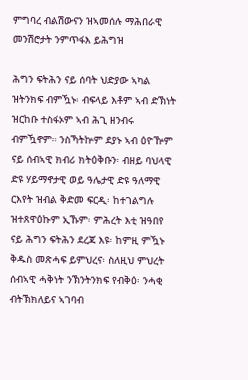ምግባረ ብልሽውናን ዝኣመሰሉ ማሕበራዊ መንሽሮታት ንምጥፋእ ይሕግዝ

ሕግን ፍትሕን ናይ ሰባት ህድያው ኣካል ዝትንክፍ ብምዃኑ፡ ብፍላይ እቶም ኣብ ድኽነት ዝርከቡ ተስፋኦም ኣብ ሕጊ ዘንብሩ ብምዃኖም። ንስኻትኵም ደያኑ ኣብ ዕዮዅም ናይ ሰብኣዊ ክብሪ ክትዕቅቡን፡ ብዘይ ባህላዊ ድዩ ሃይማኖታዊ ወይ ዓሌታዊ ድዩ ዓለማዊ ርእየት ዝብል ቅድመ ፍርዲ፡ ከተገልግሉ ዝተጸዋዕኩም ኢኹም፡ ምሕረት እቲ ዝዓበየ ናይ ሕግን ፍትሕን ደረጃ እዩ፡ ከምዚ ምዃኑ ቅዱስ መጽሓፍ ይምህረና፡ ስለዚህ ምህረት ሰብኣዊ ሓቅነት ንኽንትንክፍ የብቅዕ፡ ንሓቂ ብትኽክለይና ኣገባብ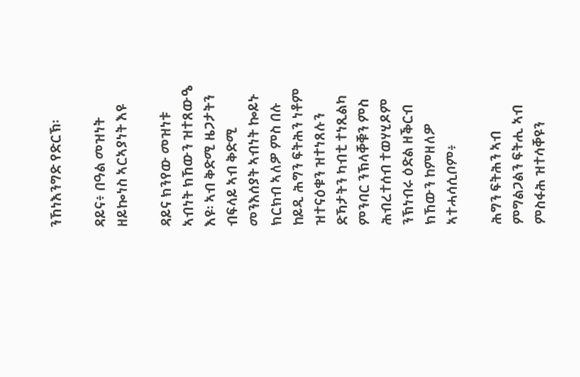ንኸነእንግድ የድርኽ፡

ዳይና፥ በዓል መዝነት ዘይኰነስ ኣርኣያነት እዩ

ዳይና ክንየው መዝነቱ ኣብነት ክኸውን ዝተጸውዔ እዩ፡ ኣብ ቅድሚ ዜጋታትን ብፍላይ ኣብ ቅድሚ መንእሰያት ኣብነት ኰይኑ ክርክብ ኣለዎ ምስ በሉ ከይዲ ሕግን ፍትሕን ነቶም ዝተናዕቁን ዝተነጸሉን ድኻታትን ካብቲ ተነጺልካ ምንባር ንኽላቐቑን ምስ ሕብረተሰብ ተወሃሂዶም ንኽነብሩ ዕድል ዘቕርብ ክኸውን ከምዘለዎ ኣተሓሳሲቦም፥

ሕግን ፍትሕን ኣብ ምግልጋልን ፍትሒ ኣብ ምስፋሕ ዝተሳቐዩን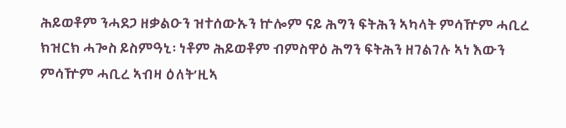ሕይወቶም ንሓደጋ ዘቃልዑን ዝተሰውኡን ኵሎም ናይ ሕግን ፍትሕን ኣካላት ምሳዅም ሓቢረ ክዝርክ ሓጐስ ይስምዓኒ፡ ነቶም ሕይወቶም ብምስዋዕ ሕግን ፍትሕን ዘገልገሉ ኣነ እውን ምሳዅም ሓቢረ ኣብዛ ዕለት’ዚኣ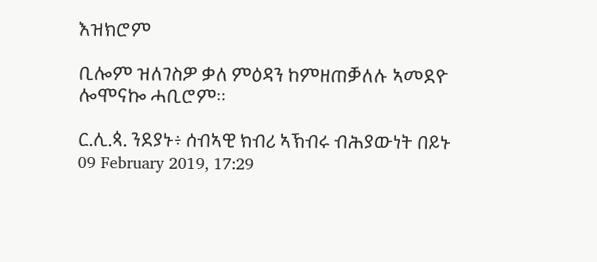እዝክሮም

ቢሎም ዝለገስዎ ቃለ ምዕዳን ከምዘጠቓለሉ ኣመደዮ ሎሞናኰ ሓቢሮም።

ር.ሊ.ጳ. ንደያኑ፥ ሰብኣዊ ክብሪ ኣኽብሩ ብሕያውነት በይኑ
09 February 2019, 17:29